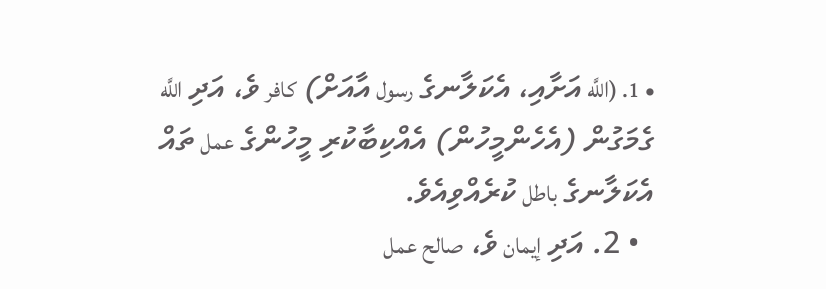• 1. (اللَّه އަށާއި، އެކަލާނގެ رسول އާއަށް) كافر ވެ، އަދި اللَّه ގެމަގުން (އެހެންމީހުން) އެއްކިބާކުރި މީހުންގެ عمل ތައް އެކަލާނގެ باطل ކުރެއްވިއެވެ.
  • 2. އަދި إيمان ވެ، صالح عمل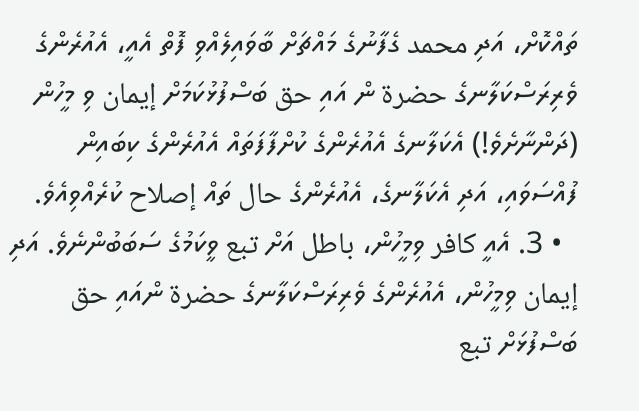ތައްކޮށް، އަދި محمد ގެފާނުގެ މައްޗަށް ބާވައިލެއްވި ފޮތް އެއީ، އެއުރެންގެ ވެރިރަސްކަލާނގެ حضرة ން އައި حق ބަސްފުޅުކަމަށް إيمان ވި މީހުން (ދަންނާށެވެ!) އެކަލާނގެ އެއުރެންގެ ކުށްފާފަތައް އެއުރެންގެ ކިބައިން ފުއްސަވައި، އަދި އެކަލާނގެ، އެއުރެންގެ حال ތައް إصلاح ކުރެއްވިއެވެ.
  • 3. އެއީ كافر ވިމީހުން، باطل އަށް تبع ވީކަމުގެ ސަބަބުންނެވެ. އަދި إيمان ވިމީހުން، އެއުރެންގެ ވެރިރަސްކަލާނގެ حضرة ންއައި حق ބަސްފުޅަށް تبع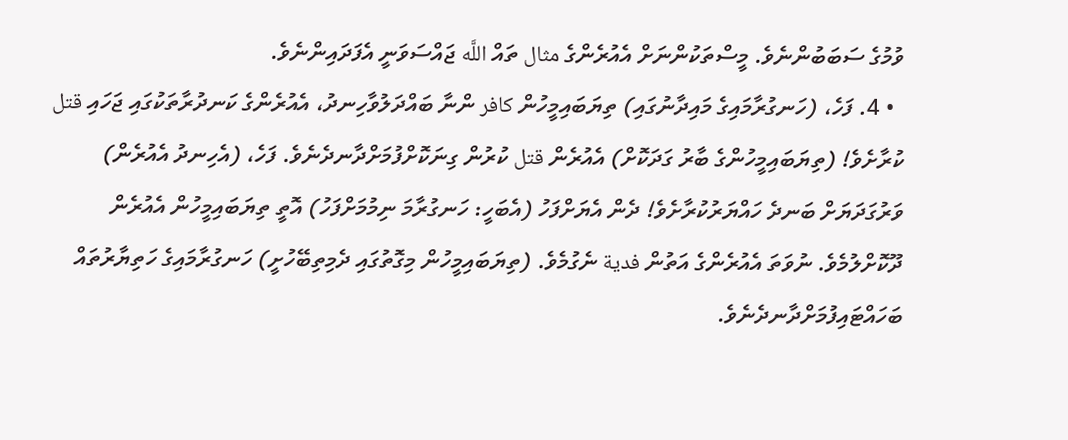ވުމުގެ ސަބަބުންނެވެ. މީސްތަކުންނަށް އެއުރެންގެ مثال ތައް اللَّه ޖައްސަވަނީ އެފަދައިންނެވެ.
  • 4. ފަހެ، (ހަނގުރާމައިގެ މައިދާނުގައި) ތިޔަބައިމީހުން كافر ންނާ ބައްދަލުވާހިނދު، އެއުރެންގެ ކަނދުރާތަކުގައި ޖަހައި قتل ކުރާށެވެ! (ތިޔަބައިމީހުންގެ ބާރު ގަދަކޮށް) އެއުރެން قتل ކުރުން ގިނަކޮށްފުމަށްދާނދެނެވެ. ފަހެ، (އެހިނދު އެއުރެން) ވަރުގަދަޔަށް ބަނދެ ހައްޔަރުކުރާށެވެ! ދެން އެޔަށްފަހު (އެބަހީ: ހަނގުރާމަ ނިމުމަށްފަހު) އޮތީ ތިޔަބައިމީހުން އެއުރެން ދޫކޮށްލުމެވެ. ނުވަތަ އެއުރެންގެ އަތުން فدية ނެގުމެވެ. (ތިޔަބައިމީހުން މިގޮތުގައި ދެމިތިބޭހުށީ) ހަނގުރާމައިގެ ހަތިޔާރުތައް ބަހައްޓައިފުމަށްދާނދެނެވެ.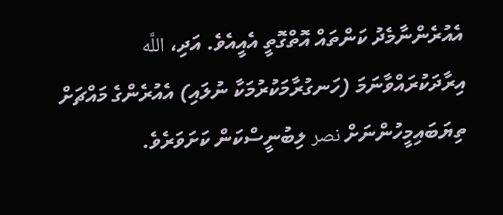އެއުރެންނާމެދު ކަންތައް އޮތްގޮތީ އެއީއެވެ. އަދި، اللَّه އިރާދަކުރައްވާނަމަ (ހަނގުރާމަކުރުމަކާ ނުލައި) އެއުރެންގެ މައްޗަށް ތިޔަބައިމީހުންނަށް نصر ލިބުނީސްކަން ކަށަވަރެވެ.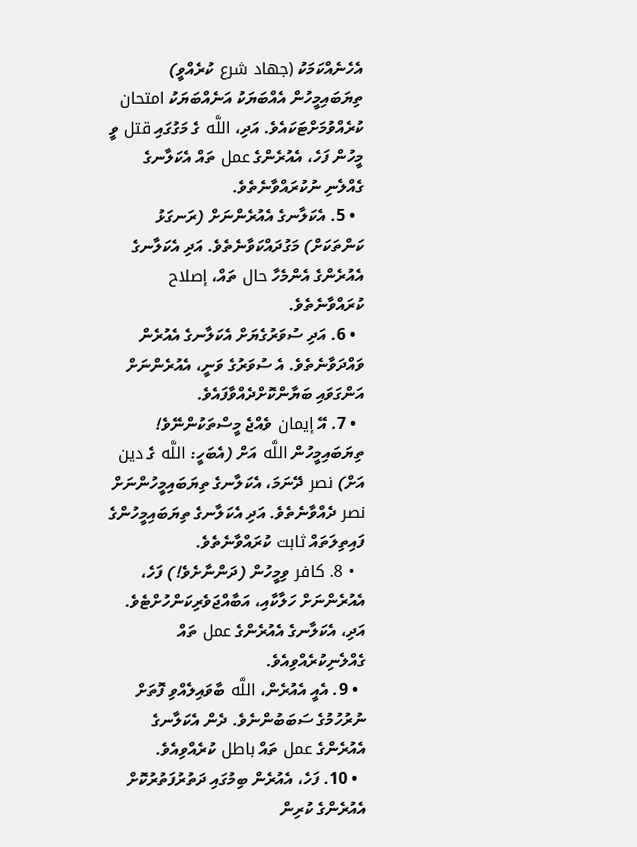އެހެނެއްކަމަކު (جهاد شرع ކުރެއްވީ) ތިޔަބައިމީހުން އެއްބަޔަކު އަނެއްބަޔަކު امتحان ކުރެއްވުމަށްޓަކައެވެ. އަދި، اللَّه ގެ މަގުގައި قتل ވީ މީހުން ފަހެ، އެއުރެންގެ عمل ތައް އެކަލާނގެ ގެއްލެނި ނުކުރައްވާނެތެވެ.
  • 5. އެކަލާނގެ އެއުރެންނަށް (ރަނގަޅު ކަންތަކަށް) މަގުދައްކަވާނެތެވެ. އަދި އެކަލާނގެ އެއުރެންގެ އެންމެހާ حال ތައް، إصلاح ކުރައްވާނެތެވެ.
  • 6. އަދި ސުވަރުގެޔަށް އެކަލާނގެ އެއުރެން ވައްދަވާނެތެވެ. އެ ސުވަރުގެ ވަނީ، އެއުރެންނަށް އަންގަވައި ބަޔާންކޮށްދެއްވާފައެވެ.
  • 7. އޭ إيمان ވެއްޖެ މީސްތަކުންނޭވެ! ތިޔަބައިމީހުން اللَّه އަށް (އެބަހީ: اللَّه ގެ دين އަށް) نصر ދޭނަމަ، އެކަލާނގެ ތިޔަބައިމީހުންނަށް نصر ދެއްވާނެތެވެ. އަދި އެކަލާނގެ ތިޔަބައިމީހުންގެ ފައިތިލަތައް ثابت ކުރައްވާނެތެވެ.
  • 8. كافر ވިމީހުން (ދަންނާށެވެ!) ފަހެ، އެއުރެންނަށް ހަލާކާއި، އަބާއްޖަވެރިކަންހުށްޓެވެ. އަދި، އެކަލާނގެ އެއުރެންގެ عمل ތައް ގެއްލެނިކުރެއްވިއެވެ.
  • 9. އެއީ އެއުރެން، اللَّه ބާވައިލެއްވި ފޮތަށް ނުރުހުމުގެ ސަބަބުންނެވެ. ދެން އެކަލާނގެ އެއުރެންގެ عمل ތައް باطل ކުރެއްވިއެވެ.
  • 10. ފަހެ، އެއުރެން ބިމުގައި ދަތުރުފަތުރުކޮށް އެއުރެންގެ ކުރިން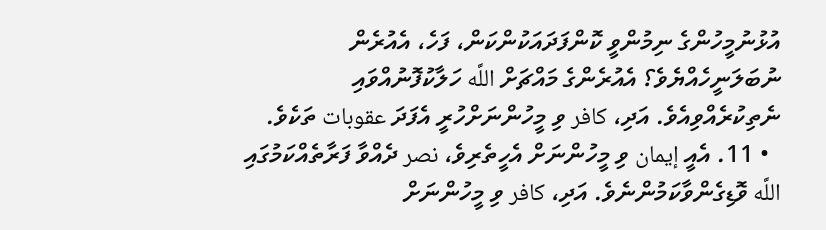އުޅުނުމީހުންގެ ނިމުންވީ ކޮންފަދައަކުންކަން، ފަހެ، އެއުރެން ނުބަލަނީހެއްޔެވެ؟ އެއުރެންގެ މައްޗަށް اللَّه ހަލާކުފޮނުއްވައި ނެތިކުރެއްވިއެވެ. އަދި، كافر ވި މީހުންނަށްހުރީ އެފަދަ عقوبات ތަކެވެ.
  • 11. އެއީ إيمان ވި މީހުންނަށް އެހީތެރިވެ، نصر ދެއްވާ ފަރާތެއްކަމުގައި اللَّه ވޮޑިގެންވާކަމުންނެވެ. އަދި، كافر ވި މީހުންނަށް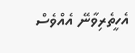އެހީތެރިވާނޭ އެއްވެސް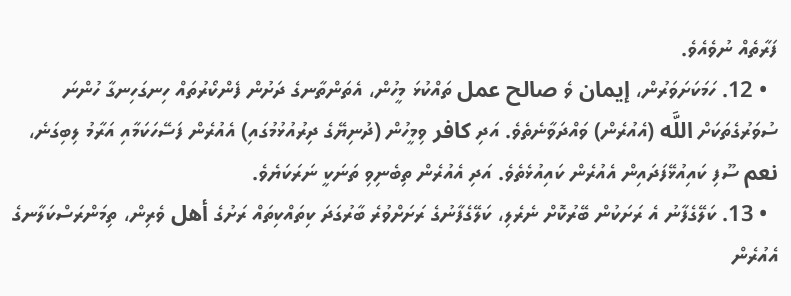ފަރާތެއް ނުވެއެވެ.
  • 12. ހަމަކަށަވަރުން، إيمان ވެ صالح عمل ތައްކުޅަ މީހުން، އެތަންތާނގެ ދަށުން ފެންކޯރުތައް ހިނގަހިނގާ ހުންނަ ސުވަރުގެތަކަށް اللَّه (އެއުރެން) ވައްދަވާނެތެވެ. އަދި كافر ވިމީހުން (ދުނިޔޭގެ ދިރުއުޅުމުގައި) އެއުރެން ފަސޭހަކަމާއި އަރާމު ލިބިގަނެ، نعم ސޫފި ކައިއުޅޭފަދައިން އެއުރެން ކައިއުޅެތެވެ. އަދި އެއުރެން ތިބެނިވި ތަނަކީ ނަރަކަޔެވެ.
  • 13. ކަލޭގެފާނު އެ ރަށަކުން ބޭރުކޮށް ނެރެލި، ކަލޭގެފާނުގެ ރަށަށްވުރެ ބާރުގަދަ ކިތައްކިތައް ރަށުގެ أهل ވެރިން، ތިމަންރަސްކަލާނގެ އެއުރެން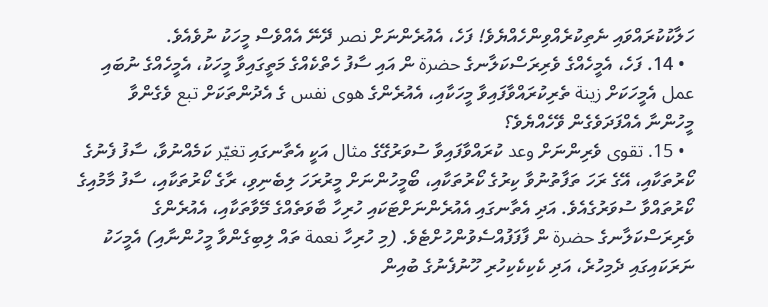ހަލާކުކުރައްވައި ނެތިކުރެއްވިންހެއްޔެވެ! ފަހެ، އެއުރެންނަށް نصر ދޭނޭ އެއްވެސް މީހަކު ނުވެއެވެ.
  • 14. ފަހެ، އެމީހެއްގެ ވެރިރަސްކަލާނގެ حضرة ން އައި ސާފު ހެތްކެއްގެ މަތީގައިވާ މީހަކު، އެމީހެއްގެ ނުބައި عمل އެމީހަކަށް زينة ތެރިކުރައްވާފައިވާ މީހަކާއި، އެއުރެންގެ هوى نفس ގެ އެދުންތަކަށް تبع ވެގެންވާ މީހުންނާ އެއްފަދަވެގެން ވޭހެއްޔެވެ؟
  • 15. تقوى ވެރިންނަށް وعد ކުރައްވާފައިވާ ސުވަރުގޭގެ مثال އަކީ އެތާނގައި تغيّر ކަމެއްނުވާ، ސާފު ފެނުގެ ކޯރުތަކާއި، އޭގެ ރަހަ ތަފާތުނުވާ ކިރުގެ ކޯރުތަކާއި، ބޯމީހުންނަށް މީރުރަހަ ލިބެނިވި، ރާގެ ކޯރުތަކާއި، ސާފު މާމުއިގެ ކޯރުތައްވާ ސުވަރުގެއެވެ. އަދި އެތާނގައި އެއުރެންނަށްޓަކައި ހުރިހާ ބާވަތެއްގެ މޭވާތަކާއި، އެއުރެންގެ ވެރިރަސްކަލާނގެ حضرة ން ފާފަފުއްސެވުންހުށްޓެވެ. (މި ހުރިހާ نعمة ތައް ލިބިގެންވާ މީހުންނާއި) އެމީހަކު ނަރަކައިގައި ދެމިހުރެ، އަދި ކެކިކެކިހުރި ހޫނުފެނުގެ ބުއިން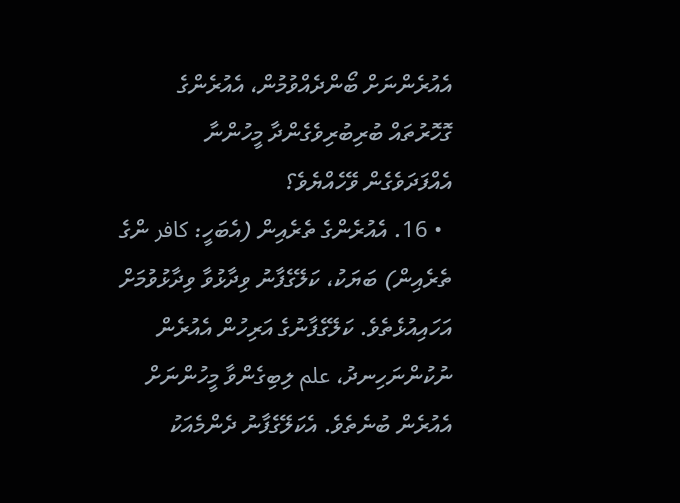އެއުރެންނަށް ބޯންދެއްވުމުން، އެއުރެންގެ ގޮހޮރުތައް ބުރިބުރިވެގެންދާ މީހުންނާ އެއްފަދަވެގެން ވޭހެއްޔެވެ؟
  • 16. އެއުރެންގެ ތެރެއިން (އެބަހީ: كافر ންގެ ތެރެއިން) ބަޔަކު، ކަލޭގެފާނު ވިދާޅުވާ ވިދާޅުވުމަށް އަހައިއުޅެތެވެ. ކަލޭގެފާނުގެ އަރިހުން އެއުރެން ނުކުންނަހިނދު، علم ލިބިގެންވާ މީހުންނަށް އެއުރެން ބުނެތެވެ. އެކަލޭގެފާނު ދެންމެއަކު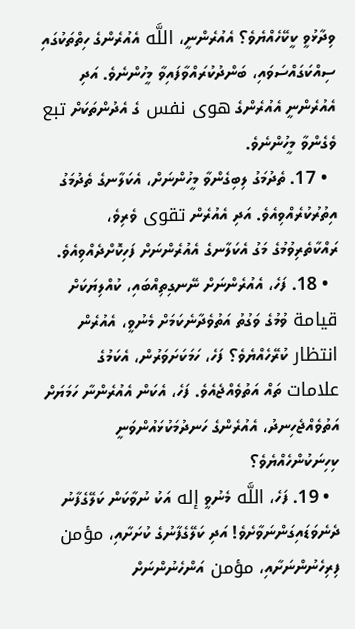ވިދާޅުވީ ކީކޭހެއްޔެވެ؟ އެއުރެންނީ، اللَّه އެއުރެންގެ ހިތްތަކުގައި ސިއްކަގައްސަވައި، ބަންދުކުރައްވާފައިވާ މީހުންނެވެ. އަދި އެއުރެންނީ އެއުރެންގެ هوى نفس ގެ އެދުންތަކަށް تبع ވެގެންވާ މީހުންނެވެ.
  • 17. ތެދުމަގު ލިބިގެންވާ މީހުންނަށް، އެކަލާނގެ ތެދުމަގު އިތުރުކުރެއްވިއެވެ. އަދި އެއުރެން تقوى ވެރިވެ، ރައްކާތެރިވުމުގެ މަގު އެކަލާނގެ އެއުރެންނަށް ފަހިކޮށްދެއްވިއެވެ.
  • 18. ފަހެ، އެއުރެންނަށް ނޭނގިތިއްބައި، ކުއްލިޔަކަށް قيامة ވުމުގެ ވަގުތު އަތުވެދާނެކަމަށް މެނުވީ، އެއުރެން انتظار ކުރޭހެއްޔެވެ؟ ފަހެ، ހަމަކަށަވަރުން، އެކަމުގެ علامات ތައް އަތުވެއްޖެއެވެ. ފަހެ، އެކަން އެއުރެންނާ ހަމަޔަށް އަތުވެއްޖެހިނދު، އެއުރެންގެ ހަނދުމަކުޅައުންވަނީ ކިހިނަކުންހެއްޔެވެ؟
  • 19. ފަހެ، اللَّه މެނުވީ إله އަކު ނުވާކަން ކަލޭގެފާނު ދެނެވަޑައިގަންނަވާށެވެ! އަދި ކަލޭގެފާނުގެ ކުށަށާއި، مؤمن ފިރިހެނުންނަށާއި، مؤمن އަންހެނުންނަށް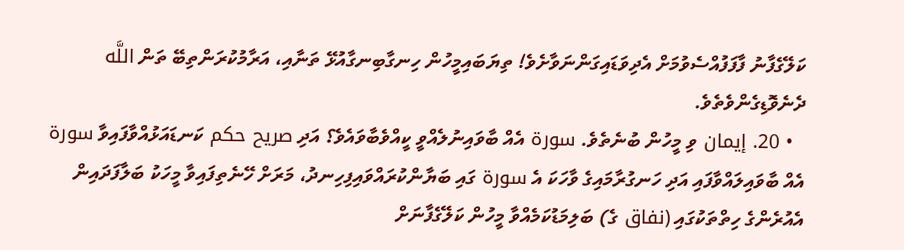ކަލޭގެފާނު ފާފަފުއްސެވުމަށް އެދިވަޑައިގަންނަވާށެވެ! ތިޔަބައިމީހުން ހިނގާބިނގާއުޅޭ ތަނާއި، އަރާމުކުރަންތިބޭ ތަން اللَّه ދެނެވޮޑިގެންވެތެވެ.
  • 20. إيمان ވި މީހުން ބުނެތެވެ. سورة އެއް ބާވައިނުލެއްވީ ކީއްވެބާވައެވެ؟ އަދި صريح حكم ކަނޑައަޅުއްވާފައިވާ سورة އެއް ބާވައިލައްވާފައި އަދި ހަނގުރާމައިގެ ވާހަކަ އެ سورة ގައި ބަޔާންކުރައްވައިފިހިނދު، މަރަށް ހޭނެތިފައިވާ މީހަކު ބަލާފަދައިން އެއުރެންގެ ހިތްތަކުގައި (نفاق ގެ) ބަލިމަޑުކަމެއްވާ މީހުން ކަލޭގެފާނަށް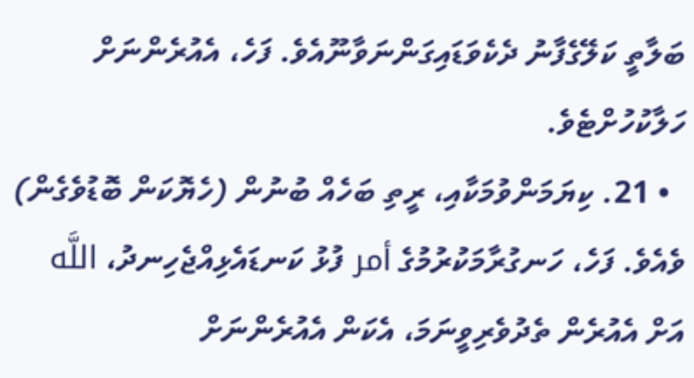ބަލާތީ ކަލޭގެފާނު ދެކެވަޑައިގަންނަވާނޫއެވެ. ފަހެ، އެއުރެންނަށް ހަލާކުހުށްޓެވެ.
  • 21. ކިޔަމަންވުމަކާއި، ރީތި ބަހެއް ބުނުން (ހެޔޮކަން ބޮޑުވެގެން) ވެއެވެ. ފަހެ، ހަނގުރާމަކުރުމުގެ أمر ފުޅު ކަނޑައެޅިއްޖެހިނދު، اللَّه އަށް އެއުރެން ތެދުވެރިވީނަމަ، އެކަން އެއުރެންނަށް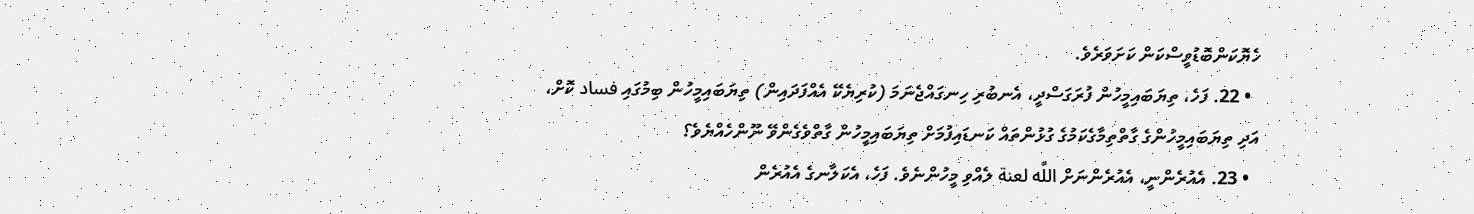ހެޔޮކަންބޮޑުވީސްކަން ކަށަވަރެވެ.
  • 22. ފަހެ، ތިޔަބައިމީހުން ފުރަގަސްދީ، އެނބުރި ހިނގައްޖެނަމަ (ކުރިޔެކޭ އެއްފަދައިން) ތިޔަބައިމީހުން ބިމުގައި فساد ކޮށް، އަދި ތިޔަބައިމީހުންގެ ގާތްތިމާގެކަމުގެ ގުޅުންތައް ކަނޑައިފުމަށް ތިޔަބައިމީހުން ގާތްވެގެންވޭ ނޫންހެއްޔެވެ؟
  • 23. އެއުރެންނީ، އެއުރެންނަށް اللَّه لعنة ލެއްވި މީހުންނެވެ. ފަހެ، އެކަލާނގެ އެއުރެން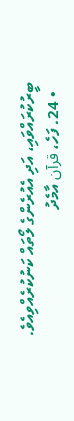ބީރުކުރައްވައި، އަދި އެއުރެންގެ ލޯތައް ކަނުކުރެއްވިއެވެ.
  • 24. ފަހެ، قرآن އާމެދު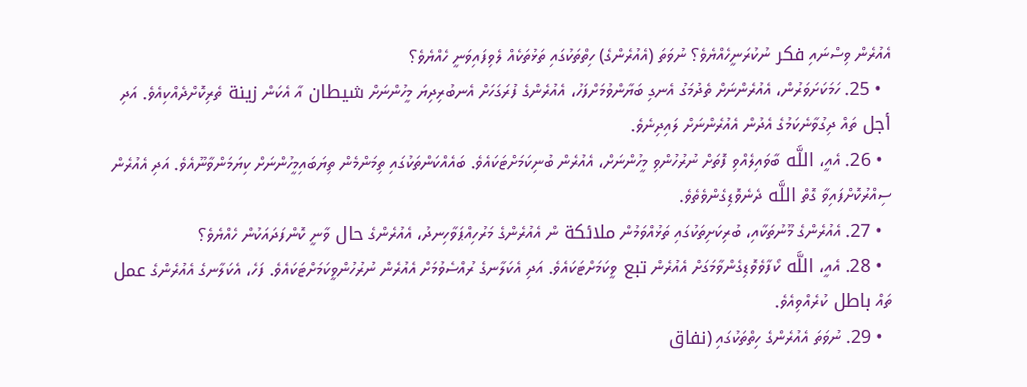އެއުރެން ވިސްނައި فكر ނުކުރަނީހެއްޔެވެ؟ ނުވަތަ (އެއުރެންގެ) ހިތްތަކުގައި ތަޅުތަކެއް ލެވިފައިވަނީ ހެއްޔެވެ؟
  • 25. ހަމަކަށަވަރުން، އެއުރެންނަށް ތެދުމަގު އެނގި ބަޔާންވުމަށްފަހު، އެއުރެންގެ ފުރަގަހަށް އެނބުރިދިޔަ މީހުންނަށް شيطان އާ އެކަން زينة ތެރިކޮށްދެއްކިއެވެ. އަދި أجل ތައް ދިގުވާނެކަމުގެ އެދުން އެއުރެންނަށް ލައިދިނެވެ.
  • 26. އެއީ، اللَّه ބާވައިލެއްވި ފޮތަށް ނުރުހުންވި މީހުންނަށް، އެއުރެން ބުނިކަމަށްޓަކައެވެ. ބައެއްކަންތަކުގައި ތިމަންމެން ތިޔަބައިމީހުންނަށް ކިޔަމަންވާނޫއެވެ. އަދި އެއުރެން ސިއްރުކޮށްފައިވާ ގޮތް اللَّه ދެނެވޮޑިގެންވެތެވެ.
  • 27. އެއުރެންގެ މޫނުތަކާއި، ބުރިކަށިތަކުގައި ތަޅުއްވަމުން ملائكة ން އެއުރެންގެ މަރުހިއްޕަވާހިނދު، އެއުރެންގެ حال ވާނީ ކޮންފަދައަކުން ހެއްޔެވެ؟
  • 28. އެއީ، اللَّه ކޯފާވެވޮޑިގެންވާމަގަށް އެއުރެން تبع ވީކަމަށްޓަކައެވެ. އަދި އެކަލާނގެ ރުއްސެވުމަށް އެއުރެން ނުރުހުންވީކަމަށްޓަކައެވެ. ފަހެ، އެކަލާނގެ އެއުރެންގެ عمل ތައް باطل ކުރެއްވިއެވެ.
  • 29. ނުވަތަ އެއުރެންގެ ހިތްތަކުގައި (نفاق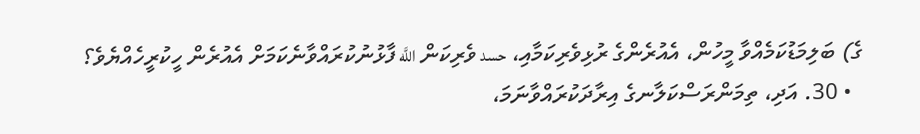ގެ) ބަލިމަޑުކަމެއްވާ މީހުން، އެއުރެންގެ ރުޅިވެރިކަމާއި، حسد ވެރިކަން اللَّه ފާޅުނުކުރައްވާނެކަމަށް އެއުރެން ހީކުރީހެއްޔެވެ؟
  • 30. އަދި، ތިމަންރަސްކަލާނގެ އިރާދަކުރައްވާނަމަ،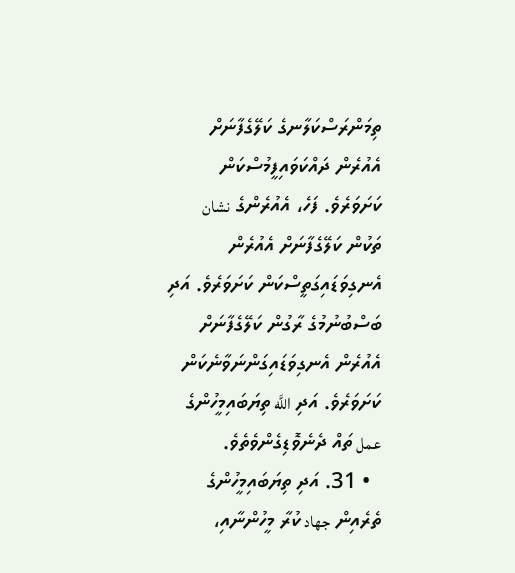ތިމަންރަސްކަލާނގެ ކަލޭގެފާނަށް އެއުރެން ދައްކަވައިފީމުސްކަން ކަށަވަރެވެ. ފަހެ، އެއުރެންގެ نشان ތަކުން ކަލޭގެފާނަށް އެއުރެން އެނގިވަޑައިގަތީސްކަން ކަށަވަރެވެ. އަދި ބަސްބުނުމުގެ ރާގުން ކަލޭގެފާނަށް އެއުރެން އެނގިވަޑައިގަންނަވާނެކަން ކަށަވަރެވެ. އަދި اللَّه ތިޔަބައިމީހުންގެ عمل ތައް ދެނެވޮޑިގެންވެތެވެ.
  • 31. އަދި ތިޔަބައިމީހުންގެ ތެރެއިން جهاد ކުރާ މީހުންނާއި،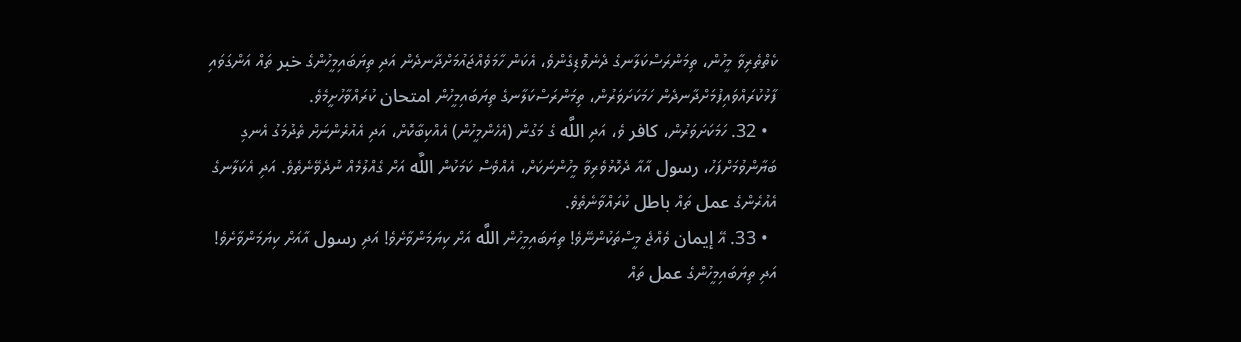ކެތްތެރިވާ މީހުން، ތިމަންރަސްކަލާނގެ ދެނެވޮޑިގެންވެ، އެކަން ހާމަވެއްޖައުމަށްދާނދެން އަދި ތިޔަބައިމީހުންގެ خبر ތައް އަންގަވައި ފާޅުކުރައްވައިފުމަށްދާނދެން ހަމަކަށަވަރުން، ތިމަންރަސްކަލާނގެ ތިޔަބައިމީހުން امتحان ކުރައްވާހުށީމެވެ.
  • 32. ހަމަކަށަވަރުން، كافر ވެ، އަދި اللَّه ގެ މަގުން (އެހެންމީހުން) އެއްކިބާކޮށް، އަދި އެއުރެންނަށް ތެދުމަގު އެނގި ބަޔާންވުމަށްފަހު، رسول އާއާ ދެކޮޅުވެރިވާ މީހުންނަކަށް، އެއްވެސް ކަމަކުން اللَّه އަށް ގެއްލުމެއް ނުދެވޭނެތެވެ. އަދި އެކަލާނގެ އެއުރެންގެ عمل ތައް باطل ކުރައްވާނެތެވެ.
  • 33. އޭ إيمان ވެއްޖެ މީސްތަކުންނޭވެ! ތިޔަބައިމީހުން اللَّه އަށް ކިޔަމަންވާށެވެ! އަދި رسول އާއަށް ކިޔަމަންވާށެވެ! އަދި ތިޔަބައިމީހުންގެ عمل ތައް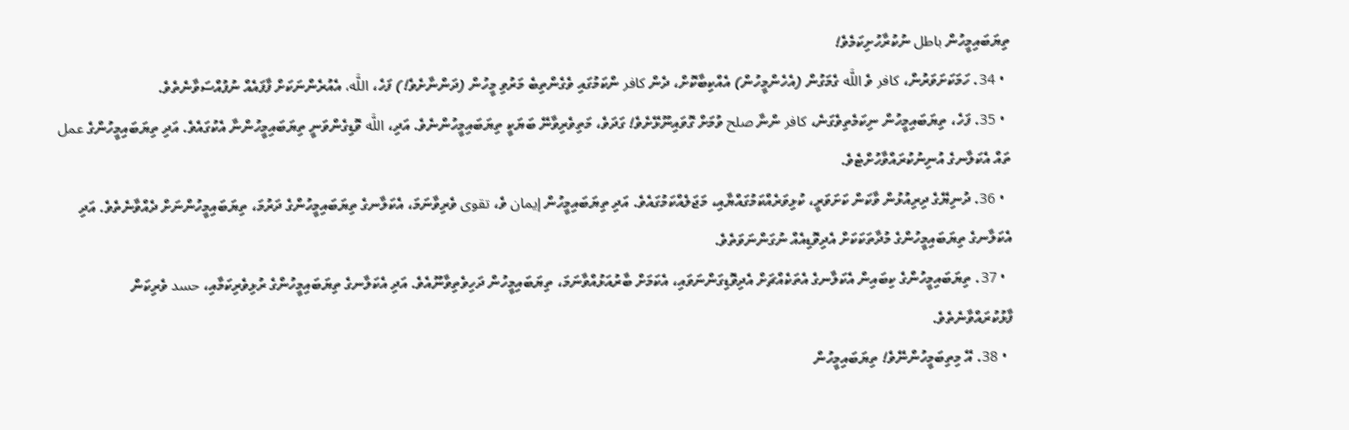ތިޔަބައިމީހުން باطل ނުކުރާހުށިކަމެވެ!
  • 34. ހަމަކަށަވަރުން، كافر ވެ اللَّه ގެމަގުން (އެހެންމީހުން) އެއްކިބާކޮށް، ދެން كافر ންކަމުގައި ވެގެންތިބެ މަރުވި މީހުން (ދަންނާށެވެ!) ފަހެ، اللَّه، އެއުރެންނަކަށް ފާފައެއް ނުފުއްސަވާނެތެވެ.
  • 35. ފަހެ، ތިޔަބައިމީހުން ނިކަމެތިވެގަނެ، كافر ންނާ صلح ވުމަށް ގޮވައިނޫޅޭށެވެ! ގަދަވެ، މަތިވެރިވާނޭ ބަޔަކީ ތިޔަބައިމީހުންނެވެ. އަދި، اللَّه ވޮޑިގެންވަނީ ތިޔަބައިމީހުންނާ އެކުގައެވެ. އަދި ތިޔަބައިމީހުންގެ عمل ތައް އެކަލާނގެ އުނިނުކުރައްވާހުށްޓެވެ.
  • 36. ދުނިޔޭގެ ދިރިއުޅުން ވާކަން ކަށަވަރީ، ކުޅިވަރެއްކަމުގައްޔާއި، މަޖަލެއްކަމުގައެވެ. އަދި ތިޔަބައިމީހުން إيمان ވެ، تقوى ވެރިވާނަމަ، އެކަލާނގެ ތިޔަބައިމީހުންގެ ދަރުމަ، ތިޔަބައިމީހުންނަށް ދެއްވާނެތެވެ. އަދި އެކަލާނގެ ތިޔަބައިމީހުންގެ މުދާތަކަކަށް އެދިވޮޑިއެއް ނުގަންނަވަތެވެ.
  • 37. ތިޔަބައިމީހުންގެ ކިބައިން އެކަލާނގެ އެތަކެއްޗަށް އެދިވޮޑިގަންނަވައި، އެކަމަށް ބާރުއަޅުއްވާނަމަ، ތިޔަބައިމީހުން ދަހިވެތިވާނޫއެވެ. އަދި އެކަލާނގެ ތިޔަބައިމީހުންގެ ރުޅިވެރިކަމާއި، حسد ވެރިކަން ފާޅުކުރައްވާނެތެވެ.
  • 38. އޭ މިތިބަމީހުންނޭވެ! ތިޔަބައިމީހުން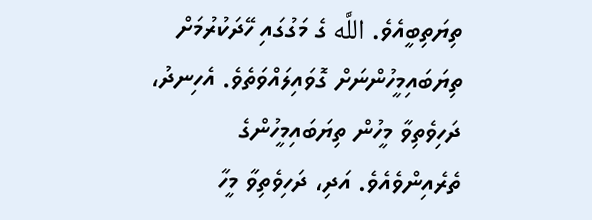ތިޔަތިބީއެވެ. اللَّه ގެ މަގުގައި ހޭދަކުރުމަށް ތިޔަބައިމީހުންނަށް ގޮވައިލައްވަތެވެ. އެހިނދު، ދަހިވެތިވާ މީހުން ތިޔަބައިމީހުންގެ ތެރެއިންވެއެވެ. އަދި، ދަހިވެތިވާ މީހާ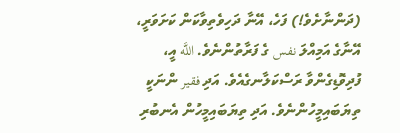(ދަންނާށެވެ!) ފަހެ، އޭނާ ދަހިވެތިވާކަން ކަށަވަރީ، އޭނާގެ އަމިއްލަ نفس ގެ ފަރާތުންނެވެ. اللَّه އީ، ފުދިވޮޑިގެންވާ ރަސްކަލާނގެއެވެ. އަދި فقير ންނަކީ ތިޔަބައިމީހުންނެވެ. އަދި ތިޔަބައިމީހުން އެނބުރި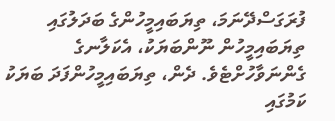ފުރަގަސްދޭނަމަ، ތިޔަބައިމީހުންގެ ބަދަލުގައި ތިޔަބައިމީހުން ނޫންބަޔަކު، އެކަލާނގެ ގެންނަވާހުށްޓެވެ. ދެން، ތިޔަބައިމީހުންފަދަ ބަޔަކު ކަމުގައި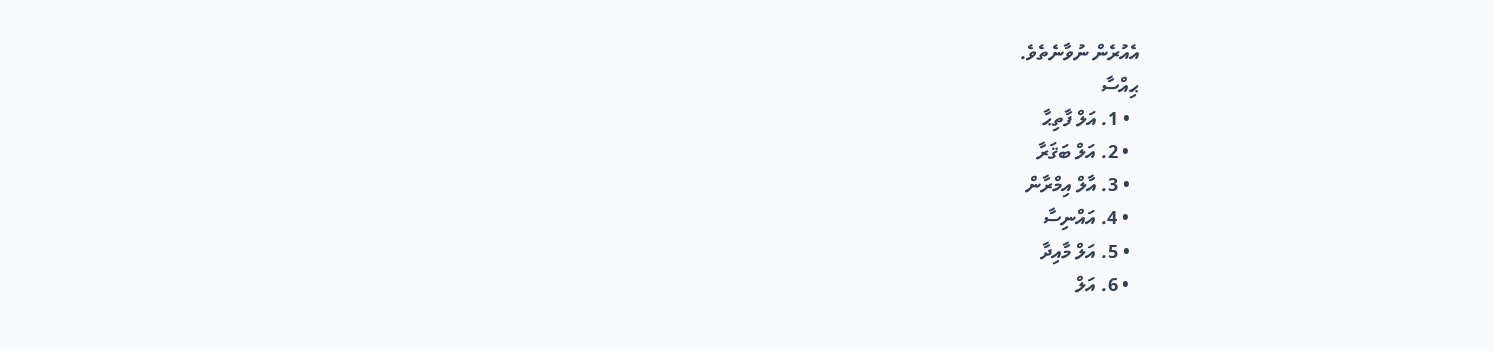އެއުރެން ނުވާނެތެވެ.
ޙިއްސާ
  • 1. އަލް ފާތިޙާ
  • 2. އަލް ބަޤަރާ
  • 3. އާލް އިމްރާން
  • 4. އައްނިސާ
  • 5. އަލް މާއިދާ
  • 6. އަލް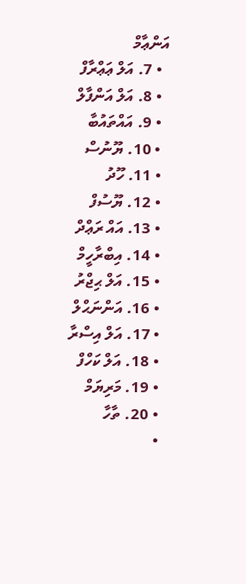އަންޢާމް
  • 7. އަލް ޢަޢްރާފް
  • 8. އަލް އަންފާލް
  • 9. އައްތައުބާ
  • 10. ޔޫނުސް
  • 11. ހޫދު
  • 12. ޔޫސުފް
  • 13. އައް ރަޢްދް
  • 14. އިބްރާހީމް
  • 15. އަލް ޙިޖްރު
  • 16. އަންނަޙްލް
  • 17. އަލް އިސްރާ
  • 18. އަލް ކަހްފް
  • 19. މަރިޔަމް
  • 20. ތާހާ
  •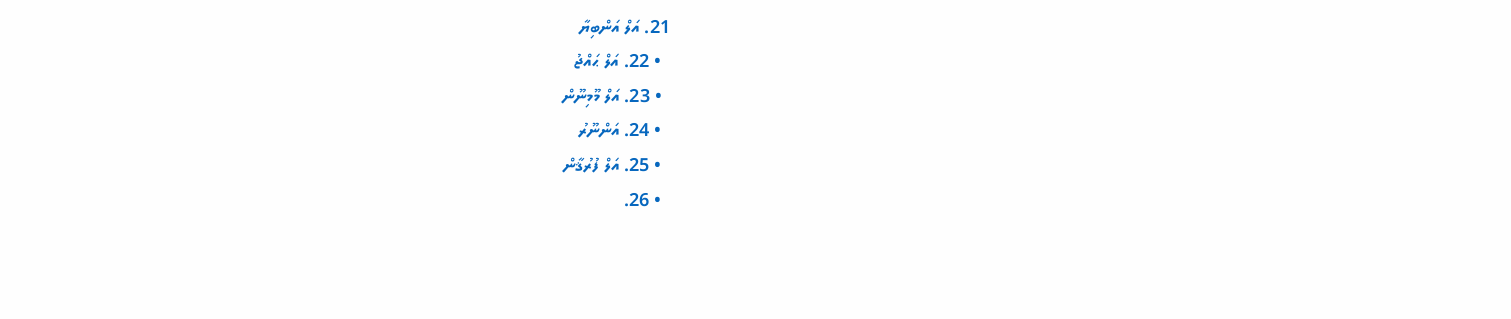21. އަލް އަންބިޔާ
  • 22. އަލް ޙައްޖު
  • 23. އަލް މޫމިނޫން
  • 24. އަންނޫރު
  • 25. އަލް ފުރުޤާން
  • 26.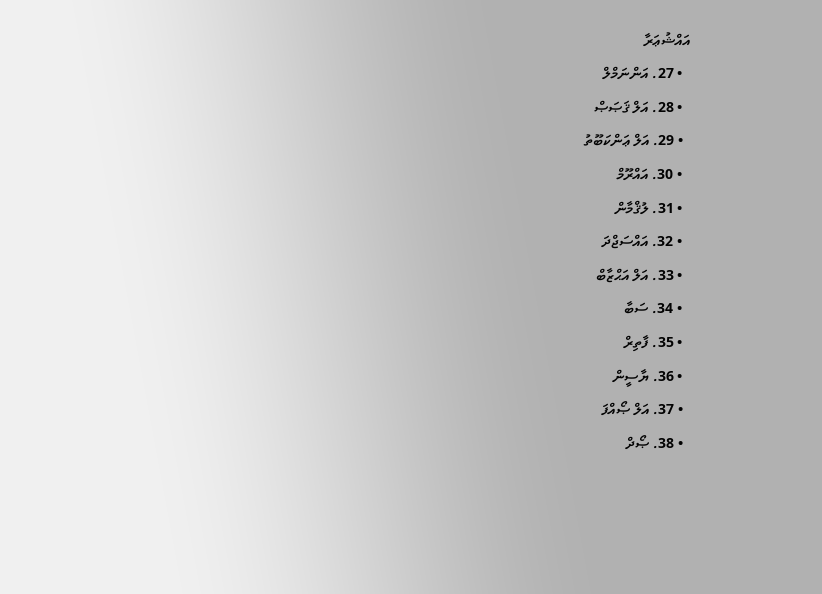އައްޝުޢަރާ
  • 27. އަންނަމްލް
  • 28. އަލް ޤަޞަޞް
  • 29. އަލް ޢަންކަބޫތު
  • 30. އައްރޫމް
  • 31. ލުޤްމާން
  • 32. އައްސަޖްދަ
  • 33. އަލް އަޙްޒާބް
  • 34. ސަބާ
  • 35. ފާތިރް
  • 36. ޔާސީން
  • 37. އަލް ޞޯއްފަ
  • 38. ޞޯދް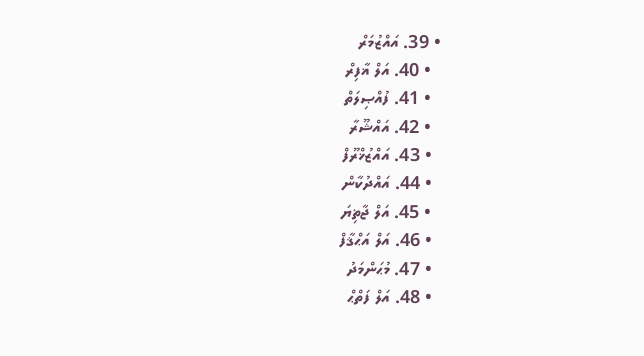• 39. އައްޒުމަރް
  • 40. އަލް ޣާފިރް
  • 41. ފުއްޞިލަތް
  • 42. އައްޝޫރާ
  • 43. އައްޒުޚްރޫފް
  • 44. އައްދުކާން
  • 45. އަލް ޖާޡިޔަ
  • 46. އަލް އަޙްޤާފް
  • 47. މުޙަންމަދު
  • 48. އަލް ފަތްޙް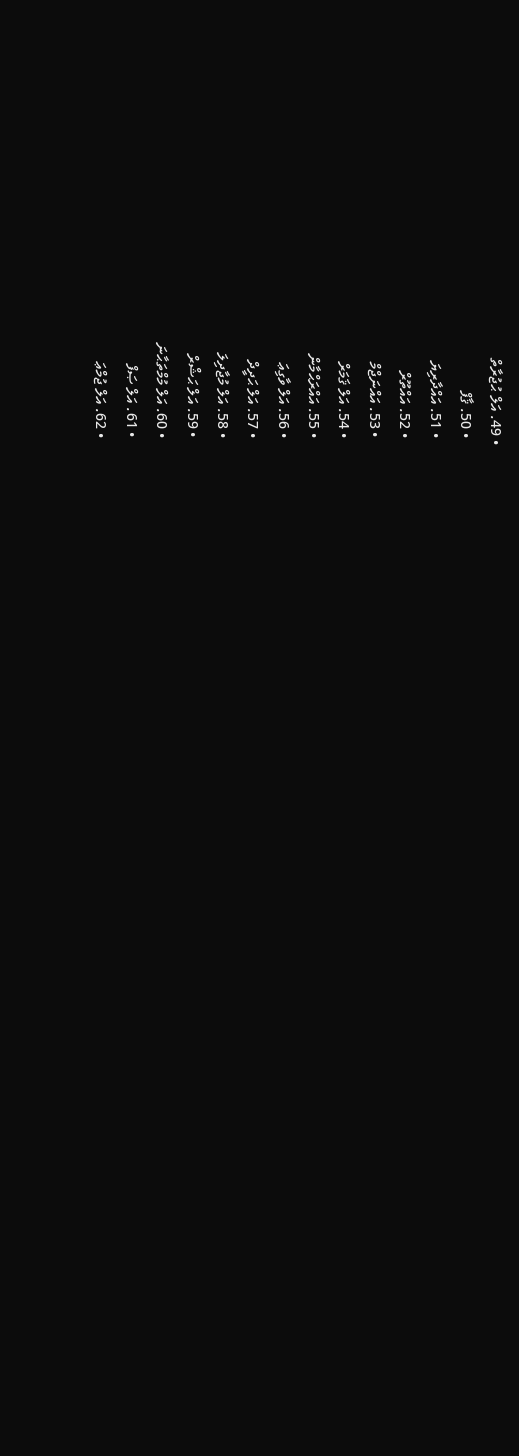• 49. އަލް ޙުޖުރާތް
  • 50. ޤާފް
  • 51. އައްދާރިޔަ
  • 52. އައްތޫރް
  • 53. އައްނަޖްމް
  • 54. އަލް ޤަމަރް
  • 55. އައްރަޙްމާން
  • 56. އަލް ވާގިޢަ
  • 57. އަލް ޙަދީދް
  • 58. އަލް މުޖާދިލަ
  • 59. އަލް ޙަޝްރް
  • 60. އަލް މުމްތަޙާނަ
  • 61. އަލް ޞަފް
  • 62. އަލް ޖުމްޢަ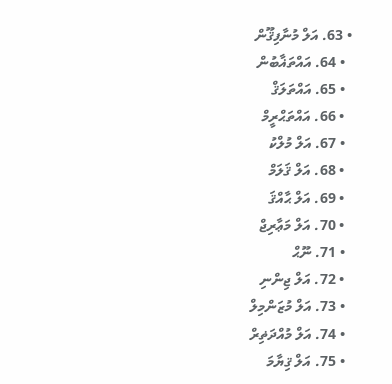• 63. އަލް މުނާފިޤޫން
  • 64. އައްތަޣާބުން
  • 65. އައްތަލަޤް
  • 66. އައްތަޙްރީމް
  • 67. އަލް މުލްކު
  • 68. އަލް ޤަލަމް
  • 69. އަލް ޙާއްޤަ
  • 70. އަލް މަޢާރިޖް
  • 71. ނޫޙް
  • 72. އަލް ޖިންނި
  • 73. އަލް މުޒަންމިލް
  • 74. އަލް މުއްދަޡިރް
  • 75. އަލް ޤިޔާމަ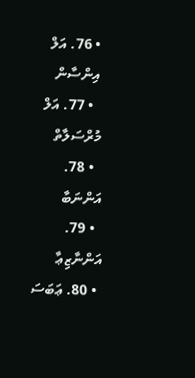• 76. އަލް އިންސާން
  • 77. އަލް މުރްސަލާތް
  • 78. އަންނަބާ
  • 79. އަންނާޒިޢާ
  • 80. ޢަބަސަ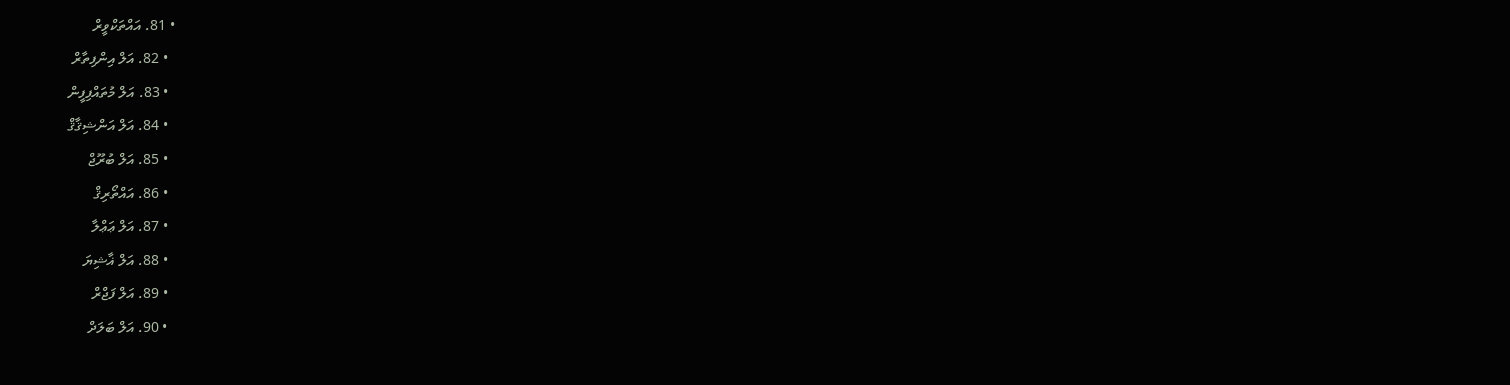• 81. އައްތަކްވީރް
  • 82. އަލް އިންފިތާރް
  • 83. އަލް މުތައްފިފީން
  • 84. އަލް އަންޝިޤާޤް
  • 85. އަލް ބުރޫޖް
  • 86. އައްތޯރިޤް
  • 87. އަލް ޢަޢްލާ
  • 88. އަލް ޣާޝިޔަ
  • 89. އަލް ފަޖްރް
  • 90. އަލް ބަލަދް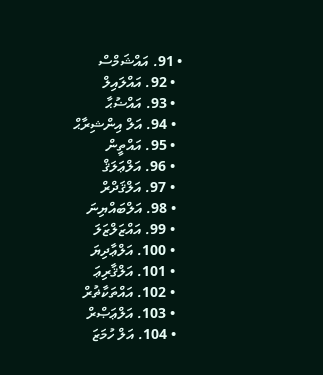• 91. އައްޝަމްސް
  • 92. އައްލައިލް
  • 93. އައްޟުޙާ
  • 94. އަލް އިންޝިރާޙް
  • 95. އައްތީން
  • 96. އަލްޢަލަޤް
  • 97. އަލްޤަދްރް
  • 98. އަލްބައްޔިނަ
  • 99. އައްޒަލްޒަލަ
  • 100. އަލްޢާދިޔަ
  • 101. އަލްޤާރިޢަ
  • 102. އައްތަކާޡުރް
  • 103. އަލްޢަޞްރް
  • 104. އަލް ހުމަޒަ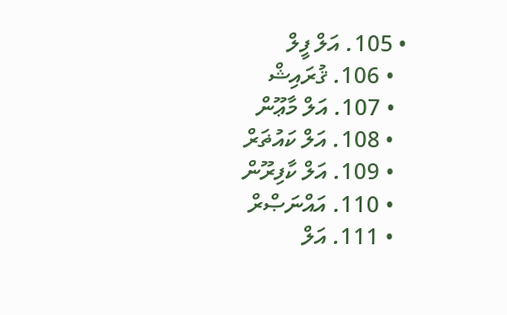• 105. އަލް ފީލް
  • 106. ޤުރައިޝް
  • 107. އަލް މާޢޫން
  • 108. އަލް ކައުޡަރް
  • 109. އަލް ކާފިރޫން
  • 110. އައްނަޞްރް
  • 111. އަލް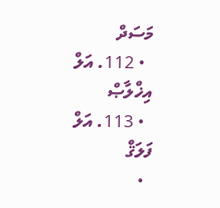މަސަދް
  • 112. އަލް އިޚްލާޞް
  • 113. އަލް ފަލަޤް
  •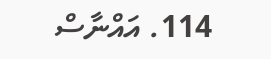114. އައްނާސް